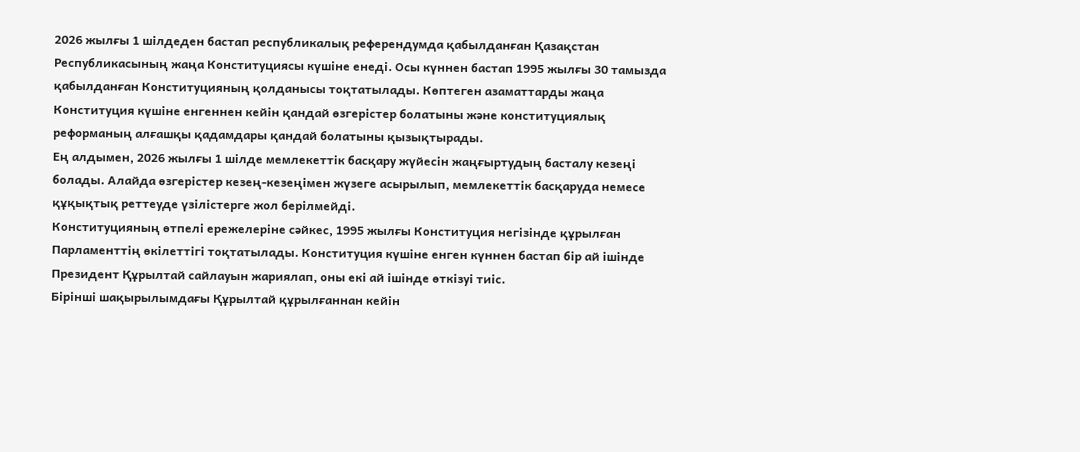2026 жылғы 1 шілдеден бастап республикалық референдумда қабылданған Қазақстан Республикасының жаңа Конституциясы күшіне енеді. Осы күннен бастап 1995 жылғы 30 тамызда қабылданған Конституцияның қолданысы тоқтатылады. Көптеген азаматтарды жаңа Конституция күшіне енгеннен кейін қандай өзгерістер болатыны және конституциялық реформаның алғашқы қадамдары қандай болатыны қызықтырады.
Ең алдымен, 2026 жылғы 1 шілде мемлекеттік басқару жүйесін жаңғыртудың басталу кезеңі болады. Алайда өзгерістер кезең-кезеңімен жүзеге асырылып, мемлекеттік басқаруда немесе құқықтық реттеуде үзілістерге жол берілмейді.
Конституцияның өтпелі ережелеріне сәйкес, 1995 жылғы Конституция негізінде құрылған Парламенттің өкілеттігі тоқтатылады. Конституция күшіне енген күннен бастап бір ай ішінде Президент Құрылтай сайлауын жариялап, оны екі ай ішінде өткізуі тиіс.
Бірінші шақырылымдағы Құрылтай құрылғаннан кейін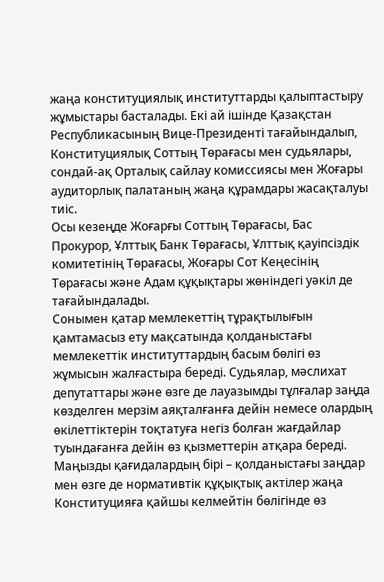жаңа конституциялық институттарды қалыптастыру жұмыстары басталады. Екі ай ішінде Қазақстан Республикасының Вице-Президенті тағайындалып, Конституциялық Соттың Төрағасы мен судьялары, сондай-ақ Орталық сайлау комиссиясы мен Жоғары аудиторлық палатаның жаңа құрамдары жасақталуы тиіс.
Осы кезеңде Жоғарғы Соттың Төрағасы, Бас Прокурор, Ұлттық Банк Төрағасы, Ұлттық қауіпсіздік комитетінің Төрағасы, Жоғары Сот Кеңесінің Төрағасы және Адам құқықтары жөніндегі уәкіл де тағайындалады.
Сонымен қатар мемлекеттің тұрақтылығын қамтамасыз ету мақсатында қолданыстағы мемлекеттік институттардың басым бөлігі өз жұмысын жалғастыра береді. Судьялар, мәслихат депутаттары және өзге де лауазымды тұлғалар заңда көзделген мерзім аяқталғанға дейін немесе олардың өкілеттіктерін тоқтатуға негіз болған жағдайлар туындағанға дейін өз қызметтерін атқара береді.
Маңызды қағидалардың бірі – қолданыстағы заңдар мен өзге де нормативтік құқықтық актілер жаңа Конституцияға қайшы келмейтін бөлігінде өз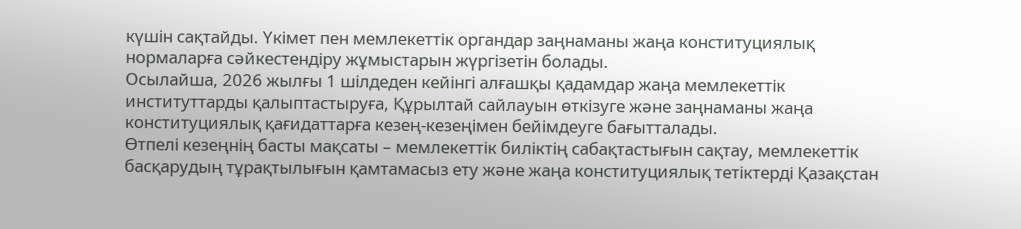күшін сақтайды. Үкімет пен мемлекеттік органдар заңнаманы жаңа конституциялық нормаларға сәйкестендіру жұмыстарын жүргізетін болады.
Осылайша, 2026 жылғы 1 шілдеден кейінгі алғашқы қадамдар жаңа мемлекеттік институттарды қалыптастыруға, Құрылтай сайлауын өткізуге және заңнаманы жаңа конституциялық қағидаттарға кезең-кезеңімен бейімдеуге бағытталады.
Өтпелі кезеңнің басты мақсаты – мемлекеттік биліктің сабақтастығын сақтау, мемлекеттік басқарудың тұрақтылығын қамтамасыз ету және жаңа конституциялық тетіктерді Қазақстан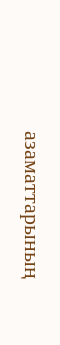азаматтарының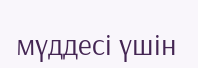мүддесі үшін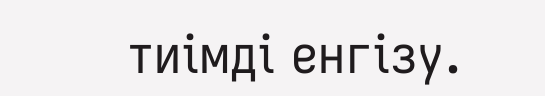тиімді енгізу.